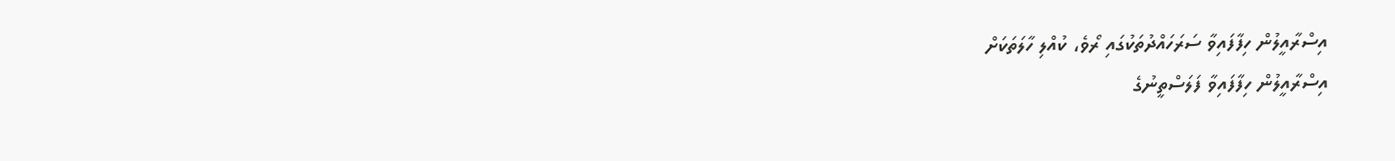އިސްރާއީލުން ހިފާފައިވާ ސަރަހައްދުތަކުގައި ރޯވެ، ކުއްލި ހާލަތަކަށް
އިސްރާއީލުން ހިފާފައިވާ ފަލަސްތީނުގެ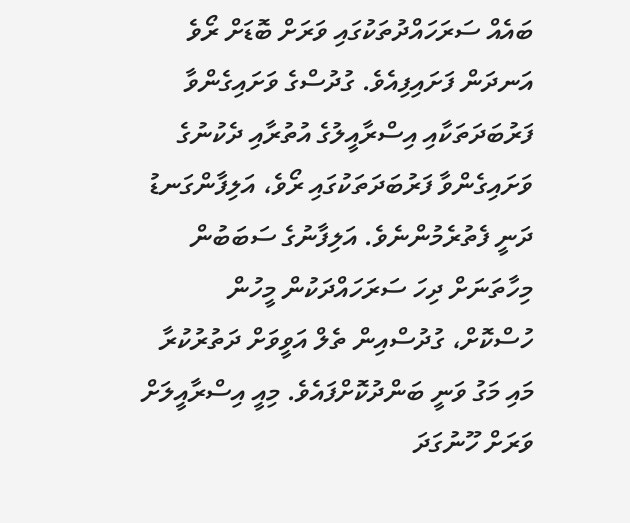ބައެއް ސަރަހައްދުތަކުގައި ވަރަށް ބޮޑަށް ރޯވެ އަނދަން ފަށައިފިއެވެ. ގުދުސްގެ ވަށައިގެންވާ ފަރުބަދަތަކާއި އިސްރާއީލުގެ އުތުރާއި ދެކުނުގެ ވަށައިގެންވާ ފަރުބަދަތަކުގައި ރޯވެ، އަލިފާންގަނޑު ދަނީ ފެތުރެމުންނެވެ. އަލިފާނުގެ ސަބަބުން މިހާތަނަށް ދިހަ ސަރަހައްދަކުން މީހުން ހުސްކޮށް، ގުދުސްއިން ތެލް އަވީވަށް ދަތުރުކުރާ މައި މަގު ވަނީ ބަންދުކޮށްފައެވެ. މިއީ އިސްރާއީލަށް ވަރަށް ހޫނުގަދަ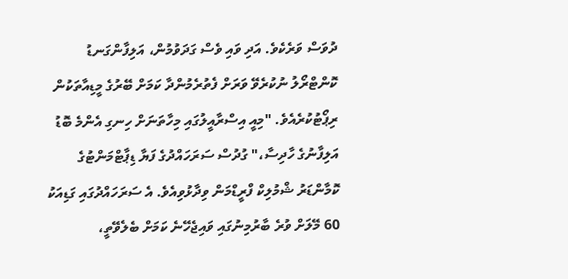ދުވަސް ވަރެކެވެ. އަދި ވައި ވެސް ގަދަވުމުން، އަލިފާންގަނޑު ކޮންޓްރޯލު ނުކުރެވޭ ވަރަށް ފެތުރެމުންދާ ކަމަށް ބޭރުގެ މީޑިއާތަކުން ރިޕޯޓުކުރެއެވެ. "މިއީ އިސްރާއީލުގައި މިހާތަނަށް ހިނގި އެންމެ ބޮޑު އަލިފާނުގެ ހާދިސާ،" ގުދުސް ސަރަހައްދުގެ ފަޔާ ޑިޕާޓްމަންޓުގެ ކޮމާންޑަރު ޝްމުލިކް ފްރީޑްމަން ވިދާޅުވިއެވެ. އެ ސަރަހައްދުގައި ގަޑިއަކު 60 މޭލަށް ވުރެ ބާރުމިނުގައި ވައިޖެހޭނެ ކަމަށް ބެލެވޭތީ،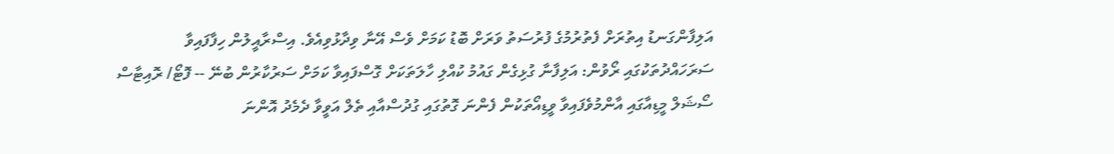އަލިފާންގަނޑު އިތުރަށް ފެތުރުމުގެ ފުރުސަތު ވަރަށް ބޮޑު ކަމަށް ވެސް އޭނާ ވިދާޅުވިއެވެ. އިސްރާއީލުން ހިފާފައިވާ ސަރަހައްދުތަކުގައި ރޯވުން: އަލިފާނާ ގުޅިގެން ގައުމު ކުއްލި ހާލަތަކަށް ގޮސްފައިވާ ކަމަށް ސަރުކާރުން ބުނޭ -- ފޮޓޯ/ ރޮއިޓާސް ސޯޝަލް މީޑިއާގައި އާންމުވެފައިވާ ވީޑިއޯތަކުން ފެންނަ ގޮތުގައި ގުދުސްއާއި ތެލް އަވީވާ ދެމެދު އޮންނަ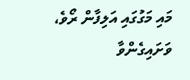މައި މަގުގައި އަލިފާން ރޯވެ، ވަށައިގެންވާ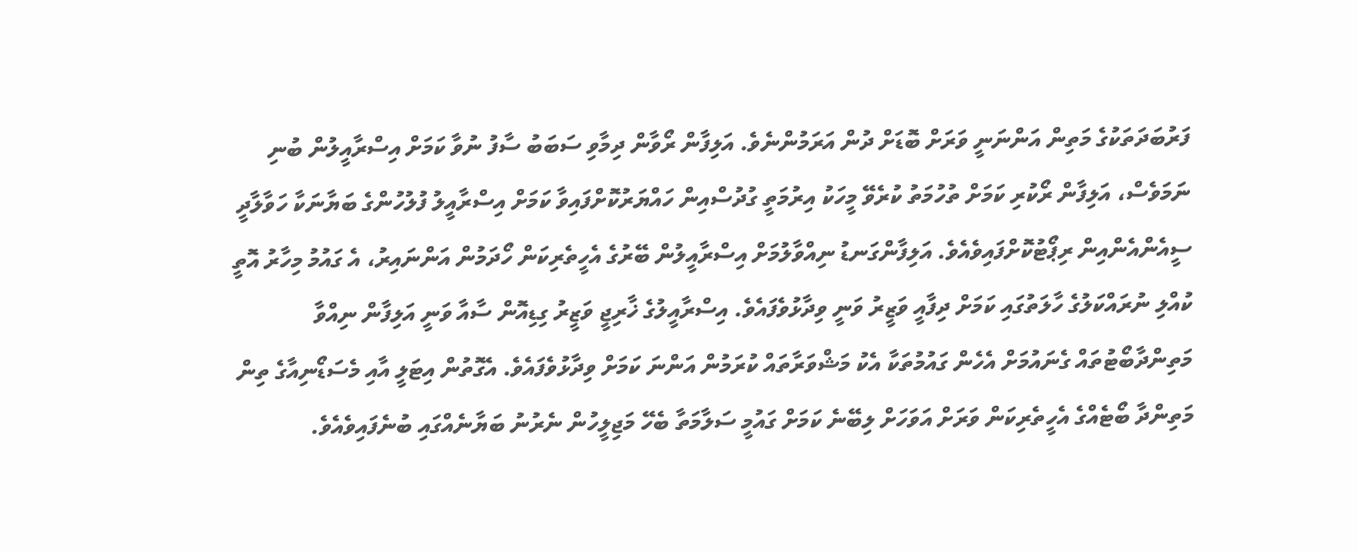ފަރުބަދަތަކުގެ މަތިން އަންނަނީ ވަރަށް ބޮޑަށް ދުން އަރަމުންނެވެ. އަލިފާން ރޯވާން ދިމާވި ސަބަބު ސާފު ނުވާ ކަމަށް އިސްރާއީލުން ބުނި ނަމަވެސް، އަލިފާން ރޯކުރި ކަމަށް ތުހުމަތު ކުރެވޭ މީހަކު އިރުމަތީ ގުދުސްއިން ހައްޔަރުކޮށްފައިވާ ކަމަށް އިސްރާއީލު ފުލުހުންގެ ބަޔާނަކާ ހަވާލާދީ ސީއެންއެންއިން ރިޕޯޓުކޮށްފައިވެއެވެ. އަލިފާންގަނޑު ނިއްވާލުމަށް އިސްރާއީލުން ބޭރުގެ އެހީތެރިކަން ހޯދަމުން އަންނައިރު، އެ ގައުމު މިހާރު އޮތީ ކުއްލި ނުރައްކަލުގެ ހާލަތުގައި ކަމަށް ދިފާއީ ވަޒީރު ވަނީ ވިދާޅުވެފައެވެ. އިސްރާއީލުގެ ޚާރިޖީ ވަޒީރު ގިޑިއޮން ސާއާ ވަނީ އަލިފާން ނިއްވާ މަތިންދާބޯޓުތައް ގެނައުމަށް އެހެން ގައުމުތަކާ އެކު މަޝްވަރާތައް ކުރަމުން އަންނަ ކަމަށް ވިދާޅުވެފައެވެ. އެގޮތުން އިޓަލީ އާއި މެސަޑޯނިއާގެ ތިން މަތިންދާ ބޯޓެއްގެ އެހީތެރިކަން ވަރަށް އަވަހަށް ލިބޭނެ ކަމަށް ގައުމީ ސަލާމަތާ ބެހޭ މަޖިލީހުން ނެރުނު ބަޔާނެއްގައި ބުނެފައިވެއެވެ.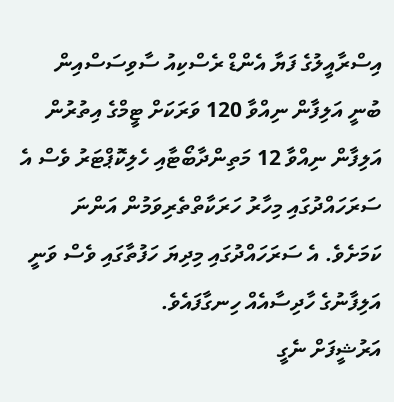އިސްރާއީލުގެ ފަޔާ އެންޑް ރެސްކިއު ސާވިސަސްއިން ބުނީ އަލިފާން ނިއްވާ 120 ވަރަކަށް ޓީމްގެ އިތުރުން އަލިފާން ނިއްވާ 12 މަތިންދާބޯޓާއި ހެލިކޮޕްޓަރު ވެސް އެ ސަރަހައްދުގައި މިހާރު ހަރަކާތްތެރިވަމުން އަންނަ ކަމަށެވެ. އެ ސަރަހައްދުގައި މިދިޔަ ހަފުތާގައި ވެސް ވަނީ އަލިފާނުގެ ހާދިސާއެއް ހިނގާފައެވެ.
އަރުޝީފަށް ނެގީ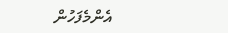އެންމެފަހުން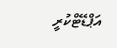އަޕްޑޭޓްކުރީ